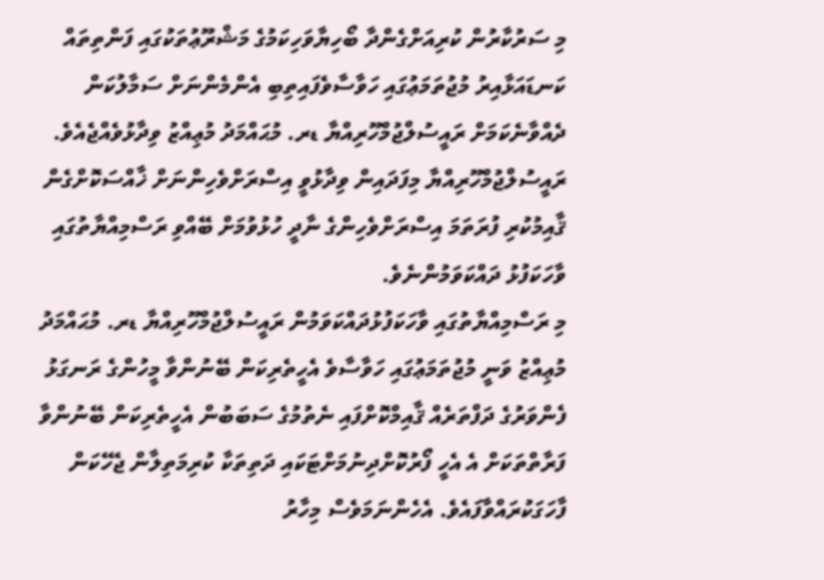މި ސަރުކާރުން ކުރިއަށްގެންދާ ބޯހިޔާވަހިކަމުގެ މަޝްރޫޢުތަކުގައި ފަންތިތައް ކަނޑައަޅާއިރު މުޖުތަމަޢުގައި ހަވާސާވެފައިތިބި އެންމެންނަށް ސަމާލުކަން ދެއްވާނެކަމަށް ރައީސުލްޖުމްހޫރިއްޔާ ޑރ. މުޙައްމަދު މުޢިއްޒު ވިދާޅުވެއްޖެއެވެ.
ރައީސުލްޖުމްހޫރިއްޔާ މިފަދައިން ވިދާޅުވީ އިސްރަށްވެހިންނަށް ޚާއްސަކޮށްގެން ޤާއިމުކުރި ފުރަތަމަ އިސްރަށްވެހިންގެ ނާދީ ހުޅުވުމަށް ބޭއްވި ރަސްމިއްޔާތުގައި ވާހަކަފުޅު ދައްކަވަމުންނެވެ.
މި ރަސްމިއްޔާތުގައި ވާހަކަފުޅުދައްކަވަމުން ރައީސުލްޖުމްހޫރިއްޔާ ޑރ. މުޙައްމަދު މުޢިއްޒު ވަނީ މުޖުތަމަޢުގައި ހަވާސާވެ އެހީތެރިކަން ބޭނުންވާ މީހުންގެ ރަނގަޅު ފެންވަރުގެ ދަފްތަރެއް ޤާއިމްކޮށްފައި ނެތުމުގެ ސަބަބުން އެހީތެރިކަން ބޭނުންވާ ފަރާތްތަކަށް އެ އެހީ ފޯރުކޮށްދިނުމަށްޓަކައި ދަތިތަކާ ކުރިމަތިލާން ޖެހޭކަން ފާހަގަކުރައްވާފައެވެ. އެހެންނަމަވެސް މިހާރު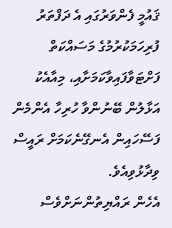ޤައުމީ ފެންވަރުގައި އެ ދަފްތަރު ފުރިހަމަކުރުމުގެ މަސައްކަތް ފަށްޓަވާފައިވާކަމަށާއި، މިއާއެކު އަޅާލުން ބޭނުންވާ ހުރިހާ އެންމެން ފަސޭހައިން އެނގޭނެކަމަށް ރައީސް ވިދާޅުވިއެވެ.
އެހެން ރައްޔިތުންނަށްވެސް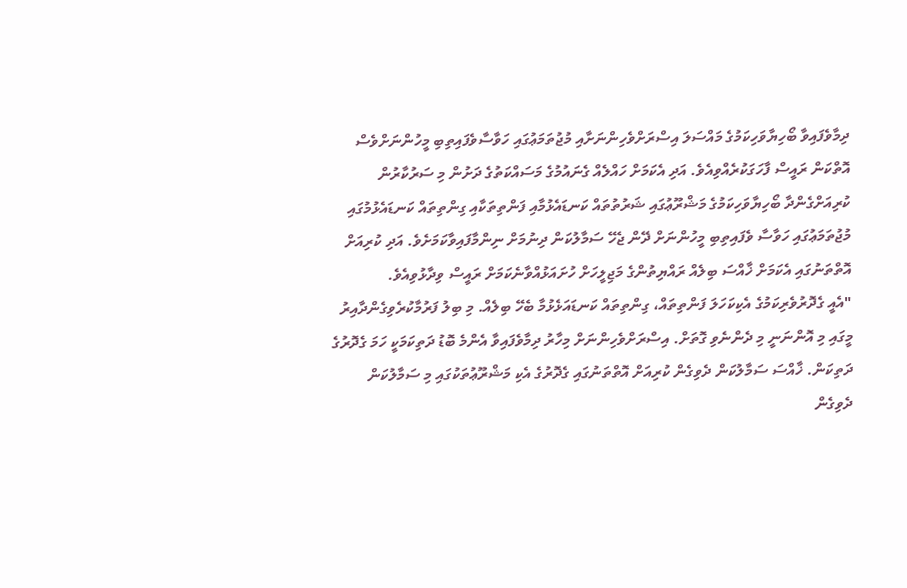ދިމާވެފައިވާ ބޯހިޔާވަހިކަމުގެ މައްސަލަ އިސްރަށްވެހިންނަށާއި މުޖުތަމަޢުގައި ހަވާސާވެފައިތިބި މީހުންނަށްވެސް އޮތްކަން ރައީސް ފާހަގަކުރެއްވިއެވެ. އަދި އެކަމަށް ހައްލެއް ގެނައުމުގެ މަސައްކަތުގެ ދަށުން މި ސަރުކާރުން ކުރިއަށްގެންދާ ބޯހިޔާވަހިކަމުގެ މަޝްރޫޢުގައި ޝަރުތުތައް ކަނޑައެޅުމާއި ފަންތިތަކާއި ގިންތިތައް ކަނޑައެޅުމުގައި މުޖުތަމަޢުގައި ހަވާސާ ވެފައިތިބި މީހުންނަށް ދޭން ޖެހޭ ސަމާލުކަން ދިނުމަށް ނިންމާފައިވާކަމަށެވެ. އަދި ކުރިއަށް އޮތްތަނުގައި އެކަމަށް ޚާއްސަ ބިލެއް ރައްޔިތުންގެ މަޖިލީހަށް ހުށައަޅުއްވާނެކަމަށް ރައީސް ވިދާޅުވިއެވެ.
"އެއީ ގެދޮރުވެރިކަމުގެ އެކިކަހަލަ ފަންތިތައް، ގިންތިތައް ކަނޑައަޅެޅުމާ ބެހޭ ބިލެއް. މި ބިލު ފަރުމާކުރެވިގެންދާއިރު މީގައި މި އޮންނަނީ މި ދެންނެވި ގޮތަށް. އިސްރަށްވެހިންނަށް މިހާރު ދިމާވެފައިވާ އެންމެ ބޮޑު ދަތިކަމަކީ ހަމަ ގެދޮރުގެ ދަތިކަން. ޚާއްސަ ސަމާލުކަން ދެވިގެން ކުރިއަށް އޮތްތަނުގައި ގެދޮރުގެ އެކި މަޝްރޫޢުތަކުގައި މި ސަމާލުކަން ދެވިގެން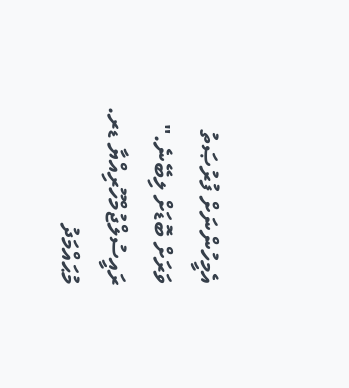އެމީހުންނަށް ފުރުޞަތު ވަރަށް ބޮޑަށް ލިބޭނެ." ރައީސުލްޖުމްހޫރިއްޔާ ޑރ. މުޙައްމަދު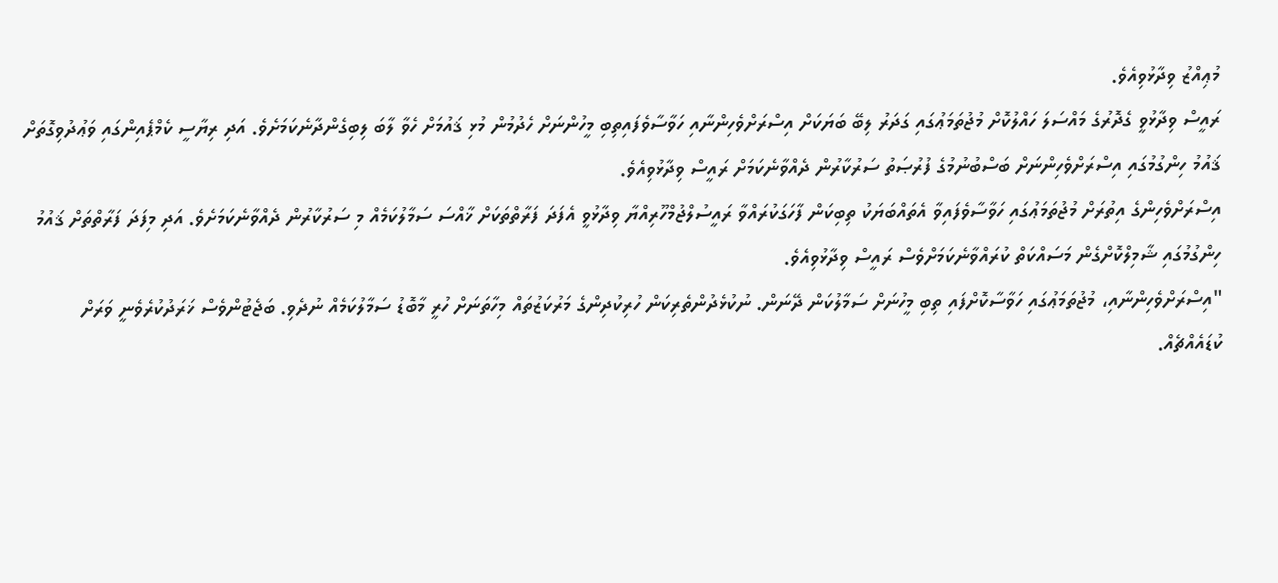މުޢިއްޒު ވިދާޅުވިއެވެ.
ރައީސް ވިދާޅުވީ ގެދޮރުގެ މައްސަލަ ހައްލުކޮށް މުޖުތަމަޢުގައި ގަދަރު ލިބޭ ބަޔަކަށް އިސްރަށްވެހިންނާއި ހަވާސާވެފައިތިބި މީހުންނަށް ހެދުމުން މުޅި ޤައުމަށް ހެވާ ލާބަ ލިބިގެންދާނެކަމަށެވެ. އަދި ރިޔާސީ ކެމްޕެއިންގައި ވަޢުދުވިގޮތަށް ޤައުމު ހިންގުމުގައި އިސްރަށްވެހިންނަށް ބަސްބުނުމުގެ ފުރުޞަތު ސަރުކާރުން ދެއްވާނެކަމަށް ރައީސް ވިދާޅުވިއެވެ.
އިސްރަށްވެހިންގެ އިތުރަށް މުޖުތަމަޢުގައި ހަވާސާވެފައިވާ އެތައްބަޔަކު ތިބިކަން ފާހަގަކުރައްވާ ރައީސުލްޖުމްހޫރިއްޔާ ވިދާޅުވީ އެފަދަ ފަރާތްތަކަށް ޚާއްސަ ސަމާލުކަމެއް މި ސަރުކާރުން ދެއްވާނެކަމަށެވެ. އަދި މިފަދަ ފަރާތްތަށް ޤައުމު ހިންގުމުގައި ޝާމިލްކޮށްގެން މަސައްކަތް ކުރައްވާނެކަމަށްވެސް ރައީސް ވިދާޅުވިއެވެ.
"އިސްރަށްވެހިންނާއި، މުޖުތަމަޢުގައި ހަވާސާކޮށްފައި ތިބި މީހުނަށް ސަމާލުކަން ދޭނަން. ނުކުޅެދުންތެރިކަން ހުރިކުދިންގެ މަރުކަޒުތައް މިހާތަނަށް ހުރީ މާބޮޑު ސަމާލުކަމެއް ނުދެވި. ބަޖެޓުންވެސް ޚަރަދުކުރެވެނީ ވަރަށް ކުޑައެއްޗެއް.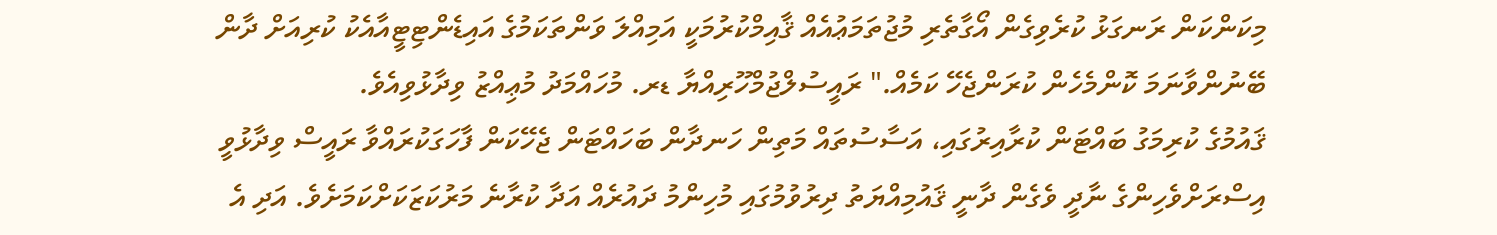މިކަންކަން ރަނގަޅު ކުރެވިގެން އޯގާތެރި މުޖުތަމަޢުއެއް ޤާއިމްކުރުމަކީ އަމިއްލަ ވަންތަކަމުގެ އައިޑެންޓިޓީއާއެކު ކުރިއަށް ދާން ބޭނުންވާނަމަ ކޮންމެހެން ކުރަންޖެހޭ ކަމެއް." ރައީސުލްޖުމްހޫރިއްޔާ ޑރ. މުހައްމަދު މުޢިއްޒު ވިދާޅުވިއެވެ.
ޤައުމުގެ ކުރިމަގު ބައްޓަން ކުރާއިރުގައި، އަސާސުތައް މަތިން ހަނދާން ބަހައްޓަން ޖެހޭކަން ފާހަގަކުރައްވާ ރައީސް ވިދާޅުވީ އިސްރަށްވެހިންގެ ނާދީ ވެގެން ދާނީ ޤައުމިއްޔަތު ދިރުވުމުގައި މުހިންމު ދައުރެއް އަދާ ކުރާނެ މަރުކަޒަކަށްކަމަށެވެ. އަދި އެ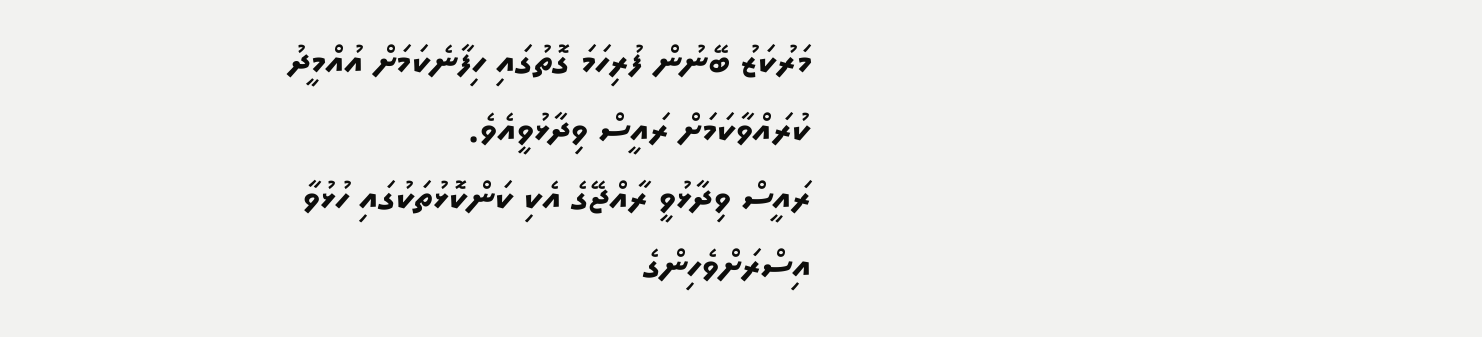މަރުކަޒު ބޭނުން ފުރިހަމަ ގޮތުގައި ހިފާނެކަމަށް އުއްމީދު ކުރައްވާކަމަށް ރައީސް ވިދާޅުވީއެވެ.
ރައީސް ވިދާޅުވީ ރާއްޖޭގެ އެކި ކަންކޮޅުތަކުގައި ހުޅުވާ އިސްރަށްވެހިންގެ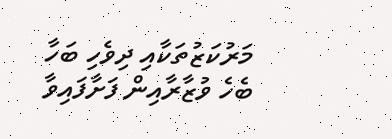މަރުކަޒުތަކާއި ދިވެހި ބަހާ ބެހެ ވުޒާރާއިން ފަށާފައިވާ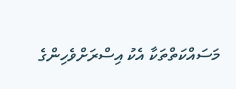މަސައްކަތްތަކާ އެކު އިސްރަށްވެހިންގެ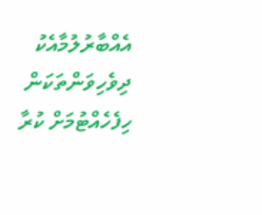އެއްބާރުލުމާއެކު ދިވެހިވަންތަކަން ހިފެހެއްޓުމަށް ކުރާ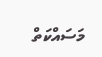މަސައްކަތް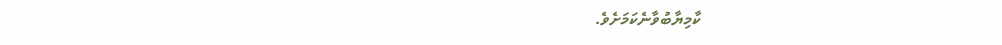ކާމިޔާބުވާނެކަމަށެވެ.